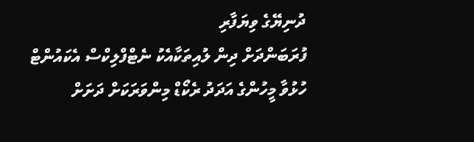ދުނިޔޭގެ ވިޔަފާރި
ފުރަބަންދަށް ދިން ލުއިތަކާއެކު ނެޓްފްލިކްސް އެކައުންޓް ހުޅުވާ މީހުންގެ އަދަދު ރެކޯޑް މިންވަރަކަށް ދަށަށް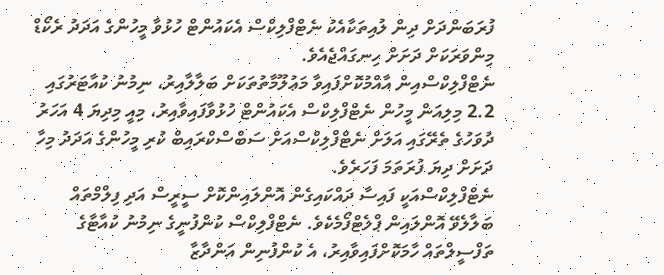ފުރަބަންދަށް ދިން ލުއިތަކާއެކު ނެޓްފްލިކްސް އެކައުންޓް ހުޅުވާ މީހުންގެ އަދަދު ރެކޯޑް މިންވަރަކަށް ދަށަށް ހިނގައްޖެއެވެ.
ނެޓްފްލިކްސްއިން އާއްމުކޮށްފައިވާ މަޢުލޫމާތުތަކަށް ބަލާލާއިރު، ނިމުނު ކުއާޓަރުގައި 2.2 މިލިއަން މީހުން ނެޓްފްލިކްސް އެކައުންޓް ހުޅުވާފައިވާއިރު، މިއީ މިދިޔަ 4 އަހަރު ދުވަހުގެ ތެރޭގައި އަލަށް ނެޓްފްލިކްސްއަށް ސަބްސްކްރައިބް ކުރި މީހުންގެ އަދަދު މިހާ ދަށަށް ދިޔަ ފުރަތަމަ ފަހަރެވެ.
ނެޓްފްލިކްސްއަކީ ފައިސާ ދައްކައިގެން އޮންލައިންކޮށް ސީރީސް އަދި ފިލްމްތައް ބަލާލެވޭ އޮންލައިން ޕްލެޓްފޯމެކެވެ. ނެޓްފްލިކްސް ކުންފުނީގެ ނިމުނު ކުއާޓާގެ ތަފްސީލްތައް ހާމަކޮށްފައިވާއިރު، އެ ކުންފުނިން އަންދާޒާ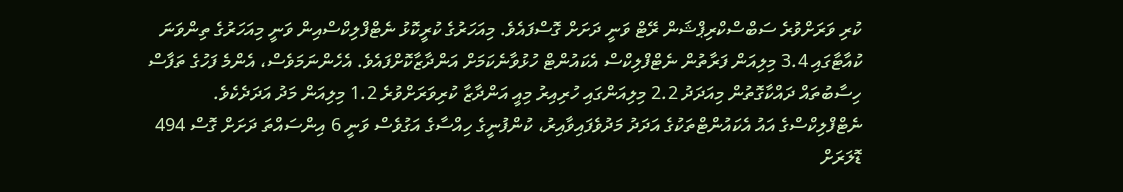ކުރި ވަރަށްވުރެ ސަބްސްކްރިޕްޝަން ރޭޓް ވަނީ ދަށަށް ގޮސްފައެވެ. މިއަހަރުގެ ކުރީކޮޅު ނެޓްފްލިކްސްއިން ވަނީ މިއަހަރުގެ ތިންވަނަ ކުއާޓާގައި 3.4 މިލިއަން ފަރާތުން ނެޓްފްލިކްސް އެކައުންޓް ހުޅުވާނެކަމަށް އަންދާޒާކޮށްފައެވެ. އެހެންނަމަވެސް، އެންމެ ފަހުގެ ތަފާސް ހިސާބުތައް ދައްކާގޮތުން މިއަދަދު 2.2 މިލިއަންގައި ހުރިއިރު މިއީ އަންދާޒާ ކުރިވަރަށްވުރެ 1.2 މިލިއަން މަދު އަދަދެކެވެ.
ނެޓްފްލިކްސްގެ އައު އެކައުންޓްތަކުގެ އަދަދު މަދުވެފައިވާއިރު، ކުންފުނީގެ ހިއްސާގެ އަގުވެސް ވަނީ 6 އިންސައްތަ ދަށަށް ގޮސް 494 ޑޮލަރަށް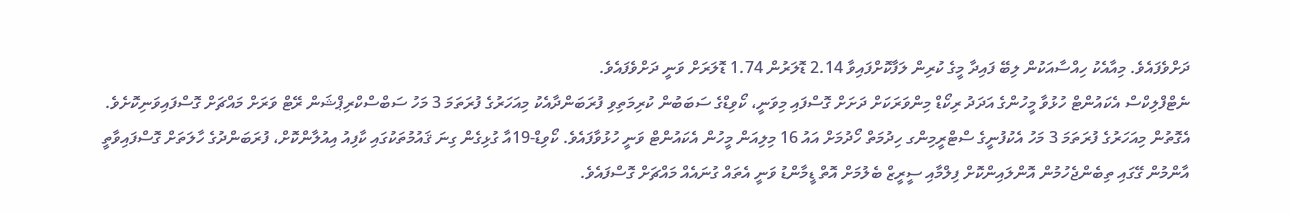ދަށްވެފައެވެ. މިއާއެކު ހިއްސާއަކުން ލިބޭ ފައިދާ މީގެ ކުރިން ލަފާކޮށްފައިވާ 2.14 ޑޮލަރުން 1.74 ޑޮލަރަށް ވަނީ ދަށްވެފައެވެ.
ނެޓްފްލިކްސް އެކައުންޓް ހުޅުވާ މީހުންގެ އަދަދު ރިކޯޑް މިންވަރަކަށް ދަށަށް ގޮސްފައި މިވަނީ، ކޯވިޑްގެ ސަބަބުން ކުރިމަތިވި ފުރަބަންދާއެކު މިއަހަރުގެ ފުރަތަމަ 3 މަހު ސަބްސްކްރިޕްޝަން ރޭޓް ވަރަށް މައްޗަށް ގޮސްފައިވަނިކޮށެވެ.
އެގޮތުން މިއަހަރުގެ ފުރަތަމަ 3 މަހު އެކުފުނީގެ ސްޓްރީމިންގ ހިދުމަތް ހޯދުމަށް އައު 16 މިލިއަން މީހުން އެކައުންޓް ވަނީ ހުޅުވާފައެވެ. ކޯވިޑް-19އާ ގުޅިގެން ގިނަ ޤައުމުތަކުގައި ކާފިއު އިއުލާންކޮށް، ފުރަބަންދުގެ ހާލަތަށް ގޮސްފައިވާތީ އާންމުން ގޭގައި ތިބެންޖެހުމުން އޮންލައިންކޮށް ފިލްމާއި ސީރީޒް ބެލުމަށް އޮތް ޑީމާންޑު ވަނީ އެތައް ގުނައެއް މައްޗަށް ގޮސްފައެވެ.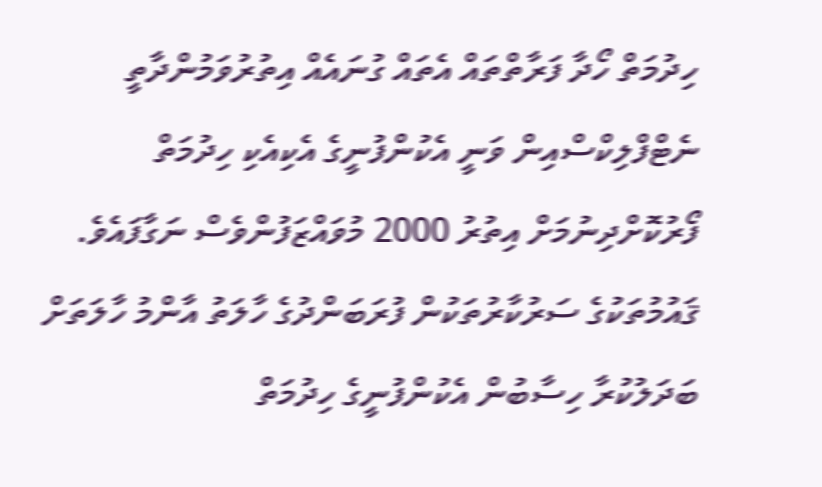ހިދުމަތް ހޯދާ ފަރާތްތައް އެތައް ގުނައެއް އިތުރުވަމުންދާތީ ނެޓްފްލިކްސްއިން ވަނީ އެކުންފުނީގެ އެކިއެކި ހިދުމަތް ފޯރުކޮށްދިނުމަށް އިތުރު 2000 މުވައްޒަފުންވެސް ނަގާފައެވެ. ޤައުމުތަކުގެ ސަރުކާރުތަކުން ފުރަބަންދުގެ ހާލަތު އާންމު ހާލަތަށް ބަދަލުކުރާ ހިސާބުން އެކުންފުނީގެ ހިދުމަތް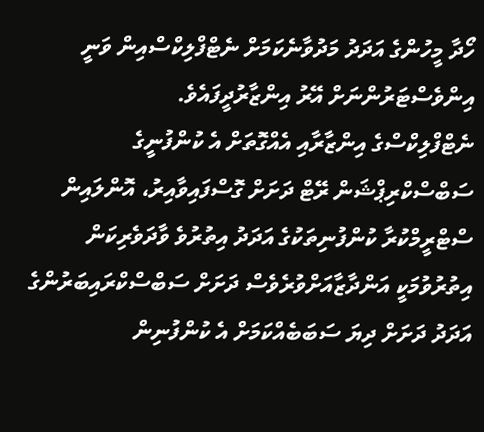ހޯދާ މީހުންގެ އަދަދު މަދުވާނެކަމަށް ނެޓްފްލިކްސްއިން ވަނީ އިންވެސްޓަރުންނަށް އޭރު އިންޒާރުދީފައެވެ.
ނެޓްފްލިކްސްގެ އިންޒާރާއި އެއްގޮތަށް އެ ކުންފުނީގެ ސަބްސްކްރިޕްޝަން ރޭޓް ދަށަށް ގޮސްފައިވާއިރު، އޮންލައިން ސްޓްރީމްކުރާ ކުންފުނިތަކުގެ އަދަދު އިތުރުވެ ވާދަވެރިކަން އިތުރުވުމަކީ އަންދާޒާއަށްވުރެވެސް ދަށަށް ސަބްސްކްރައިބަރުންގެ އަދަދު ދަށަށް ދިޔަ ސަބަބެއްކަމަށް އެ ކުންފުނިން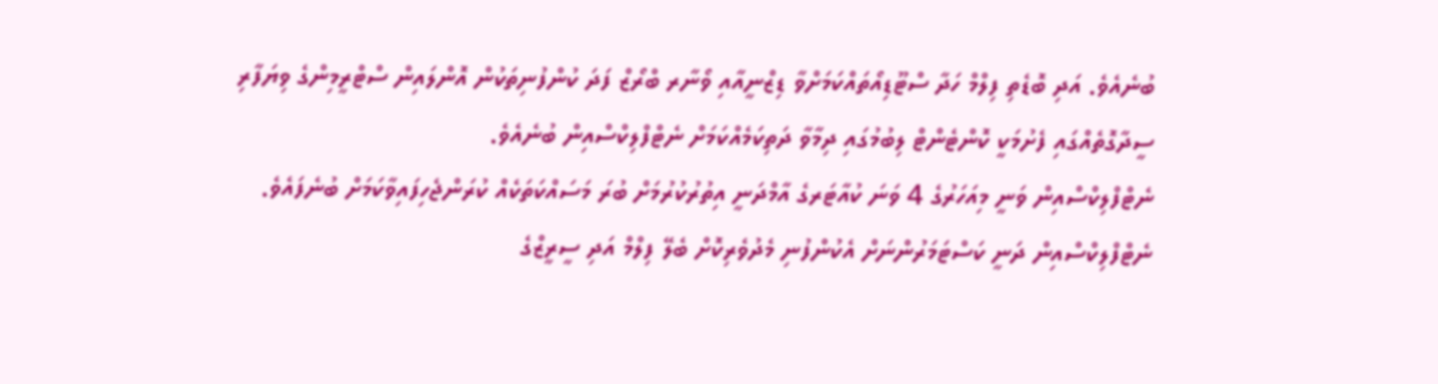ބުނެއެވެ. އަދި ބޮޑެތި ފިލްމް ހަދާ ސްޓޫޑިއޯތައްކަމަށްވާ ޑިޒްނީއާއި ވޯނާރ ބްރޯޒް ފަދަ ކުންފުނިތަކުން އޮންލައިން ސްޓްރީމިންގެ ވިޔަފާރި ސީދާގޮތެއްގައި ފެށުމަކީ ކޮންޓެންޓް ލިބުމުގައި ދިމާވާ ދަތިކަމެއްކަމަށް ނެޓްފްލިކްސްއިން ބުނެއެވެ.
ނެޓްފްލިކްސްއިން ވަނީ މިއަހަރުގެ 4 ވަނަ ކުއާޓަރގެ އާމްދަނީ އިތުރުކުރުމަށް ބުރަ މަސައްކަތަކެއް ކުރަންޖެހިފައިވާކަމަށް ބުނެފައެވެ. ނެޓްފްލިކްސްއިން ދަނީ ކަސްޓަމަރުންނަށް އެކުންފުނި މެދުވެރިކޮށް ބެލޭ ފިލްމް އަދި ސީރީޒްގެ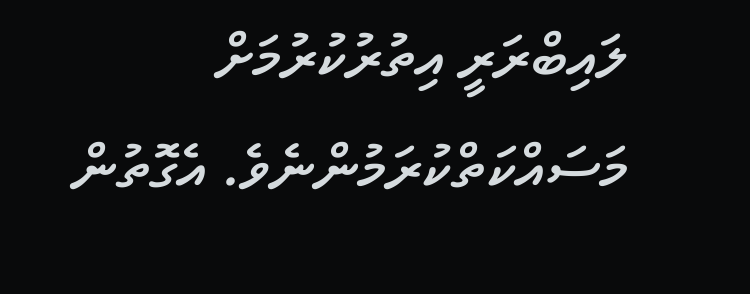ލައިބްރަރީ އިތުރުކުރުމަށް މަސައްކަތްކުރަމުންނެވެ. އެގޮތުން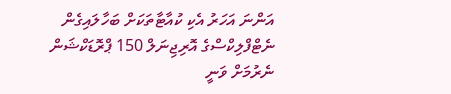އަންނަ އަހަރު އެކި ކުއާޓާތަކަށް ބަހާލައިގެން ނެޓްފްލިކްސްގެ އޮރިޖިނަލް 150 ޕްރޮޑަކްޝަން ނެރުމަށް ވަނީ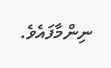ނިންމާފައެވެ.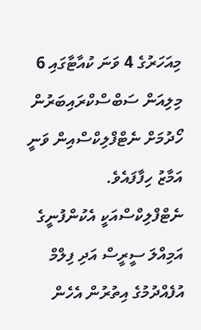މިއަހަރުގެ 4 ވަނަ ކުއާޓާގައި 6 މިލިއަން ސަބްސްކްރައިބަރުން ހޯދުމަށް ނެޓްފްލިކްސްއިން ވަނީ އަމާޒު ހިފާފައެވެ.
ނެޓްފްލިކްސްއަކީ އެކުންފުނީގެ އަމިއްލަ ސީރީސް އަދި ފިލްމް އުފެއްދުމުގެ އިތުރުން އެހެން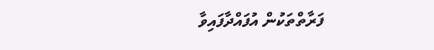ފަރާތްތަކުން އުފައްދާފައިވާ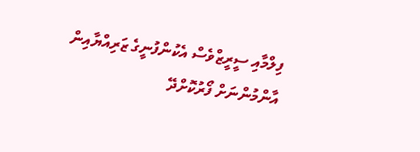ފިލްމާއި ސީރީޒްވެސް އެކުންފުނީގެ ޒަރިއްޔާއިން އާންމުންނަށް ފޯރުކޮށްދޭ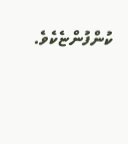ކުންފުންޏެކެވެ.